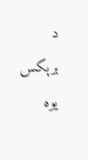د برېکس یوه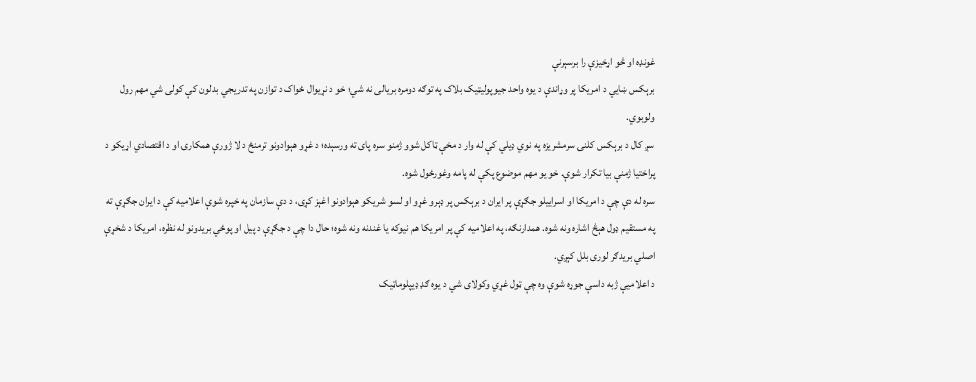غونډه او څو اړخیزې را برسېرنې
برېکس ښايي د امریکا پر وړاندې د یوه واحد جیوپولیټیک بلاک په توګه دومره بریالی نه شي؛ خو د نړیوال ځواک د توازن په تدریجي بدلون کې کولی شي مهم رول ولوبوي.
سږ کال د برېکس کلنۍ سرمشریزه په نوي ډیلي کې له وار د مخې ټاکل شوو ژمنو سره پای ته ورسېده؛ د غړو هېوادونو ترمنځ د لا ژورې همکارۍ او د اقتصادي اړیکو د پراختیا ژمنې بیا تکرار شوې. خو یو مهم موضوع پکې له پامه وغورځول شوه.
سره له دې چې د امریکا او اسراییلو جګړې پر ایران د برېکس پر ډېرو غړو او لسو شریکو هېوادونو اغېز کړی، د دې سازمان په خپره شوې اعلامیه کې د ایران جګړې ته په مستقیم ډول هېڅ اشاره ونه شوه. همدارنګه، په اعلامیه کې پر امریکا هم نیوکه یا غندنه ونه شوه؛ حال دا چې د جګړې د پیل او پوځي بریدونو له نظره، امریکا د شخړې اصلي بریدګر لوری بلل کېږي.
د اعلامیې ژبه داسې جوړه شوې وه چې ټول غړي وکولای شي د یوه ګډ ډيپلوماټیک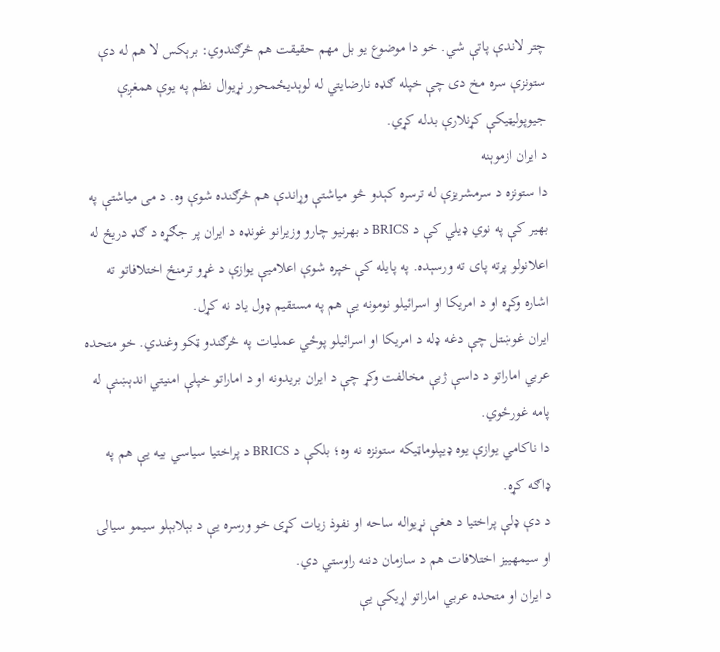چتر لاندې پاتې شي. خو دا موضوع یو بل مهم حقیقت هم څرګندوي: برېکس لا هم له دې ستونزې سره مخ دی چې خپله ګډه نارضایتي له لوېدیځمحور نړیوال نظم په یوې همغږې جیوپولیټیکې کړنلارې بدله کړي.
د ایران ازموېنه
دا ستونزه د سرمشریزې له ترسره کېدو څو میاشتې وړاندې هم څرګنده شوې وه. د می میاشتې په بهیر کې په نوي ډیلي کې د BRICS د بهرنیو چارو وزیرانو غونډه د ایران پر جګړه د ګډ دریځ له اعلانولو پرته پای ته ورسېده. په پایله کې خپره شوې اعلامیې یوازې د غړو ترمنځ اختلافاتو ته اشاره وکړه او د امریکا او اسرائیلو نومونه یې هم په مستقیم ډول یاد نه کړل.
ایران غوښتل چې دغه ډله د امریکا او اسرائیلو پوځي عملیات په څرګندو ټکو وغندي. خو متحده عربي اماراتو د داسې ژبې مخالفت وکړ چې د ایران بریدونه او د اماراتو خپلې امنیتي اندېښنې له پامه غورځوي.
دا ناکامي یوازې یوه ډيپلوماټيکه ستونزه نه وه؛ بلکې د BRICS د پراختیا سیاسي بیه یې هم په ډاګه کړه.
د دې ډلې پراختیا د هغې نړیواله ساحه او نفوذ زیات کړی خو ورسره یې د بېلابېلو سیمو سیالۍ او سیمهییز اختلافات هم د سازمان دننه راوستي دي.
د ایران او متحده عربي اماراتو اړیکې یې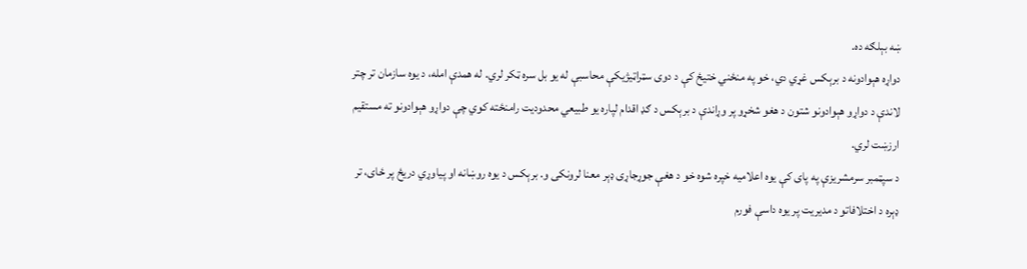ښه بېلګه ده.
دواړه هېوادونه د برېکس غړي دي، خو په منځني ختیځ کې د دوی سټراټيژیکې محاسبې له یو بل سره ټکر لري. له همدې امله، د یوه سازمان تر چتر لاندې د دواړو هېوادونو شتون د هغو شخړو پر وړاندې د برېکس د ګډ اقدام لپاره یو طبیعي محدودیت رامنځته کوي چې دواړو هېوادونو ته مستقیم ارزښت لري.
د سپټمبر سرمشریزې په پای کې یوه اعلامیه خپره شوه خو د هغې جوړجاړی ډېر معنا لرونکی و. برېکس د یوه روښانه او پیاوړي دریځ پر ځای، تر ډېره د اختلافاتو د مدیریت پر یوه داسې فورم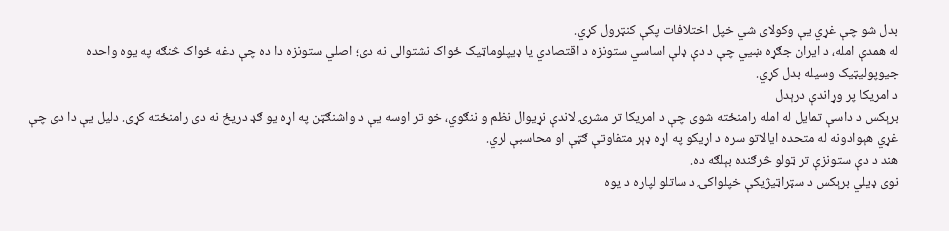بدل شو چې غړي یې وکولای شي خپل اختلافات پکې کنټرول کړي.
له همدې امله، د ایران جګړه ښيي چې د دې ډلې اساسي ستونزه د اقتصادي یا ډيپلوماټيک ځواک نشتوالی نه دی؛ اصلي ستونزه دا ده چې دغه ځواک څنګه په یوه واحده جیوپولیټیک وسیله بدل کړي.
د امریکا پر وړاندې درېدل
برېکس د داسې تمایل له امله رامنځته شوی چې د امریکا تر مشرۍ لاندې نړیوال نظم و ننګوي، خو تر اوسه یې د واشنګټن په اړه یو ګډ دریځ نه دی رامنځته کړی. دلیل یې دا دی چې غړي هېوادونه له متحده ایالاتو سره د اړیکو په اړه ډېر متفاوتې ګټې او محاسبې لري.
هند د دې ستونزې تر ټولو څرګنده بېلګه ده.
نوی ډیلي برېکس د سټراټيژیکې خپلواکۍ د ساتلو لپاره د یوه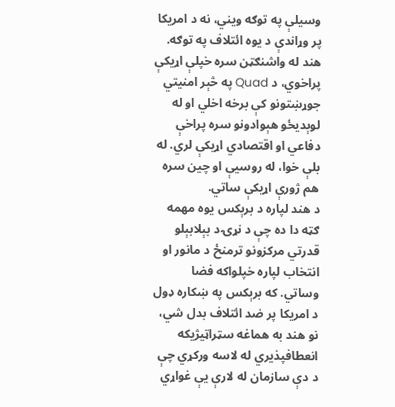وسیلې په توګه ویني، نه د امریکا پر وړاندې د یوه ائتلاف په توګه. هند له واشنګټن سره خپلې اړیکې پراخوي، د Quad په څېر امنیتي جوړښتونو کې برخه اخلي او له لوېدیځو هېوادونو سره پراخې دفاعي او اقتصادي اړیکې لري. له بلې خوا، له روسیې او چین سره هم ژورې اړیکې ساتي.
د هند لپاره د برېکس یوه مهمه ګټه دا ده چې د نړۍ د بېلابېلو قدرتي مرکزونو ترمنځ د مانور او انتخاب لپاره خپلواکه فضا وساتي. که برېکس په ښکاره ډول د امریکا پر ضد ائتلاف بدل شي، نو هند به هماغه سټراټیژیکه انعطافپذیري له لاسه ورکړي چې د دې سازمان له لارې یې غواړي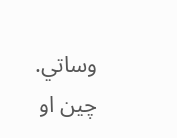وساتي.
چین او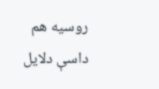روسیه هم داسې دلایل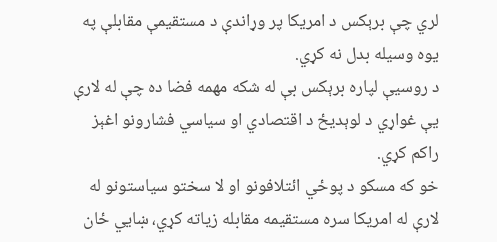لري چې برېکس د امریکا پر وړاندې د مستقیمې مقابلې په یوه وسیله بدل نه کړي.
د روسیې لپاره برېکس بې له شکه مهمه فضا ده چې له لارې یې غواړي د لوېدیځ د اقتصادي او سیاسي فشارونو اغېز راکم کړي.
خو که مسکو د پوځي ائتلافونو او لا سختو سیاستونو له لارې له امریکا سره مستقیمه مقابله زیاته کړي، ښايي ځان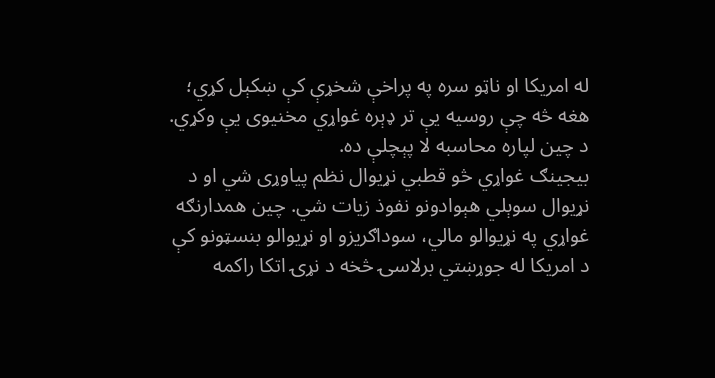له امریکا او ناټو سره په پراخې شخړې کې ښکېل کړي؛ هغه څه چې روسیه یې تر ډېره غواړي مخنیوی یې وکړي.
د چین لپاره محاسبه لا پېچلې ده.
بیجینګ غواړي څو قطبي نړیوال نظم پیاوړی شي او د نړیوال سوېلي هېوادونو نفوذ زیات شي. چین همدارنګه غواړي په نړیوالو مالي، سوداګریزو او نړیوالو بنسټونو کې د امریکا له جوړښتي برلاسۍ څخه د نړۍ اتکا راکمه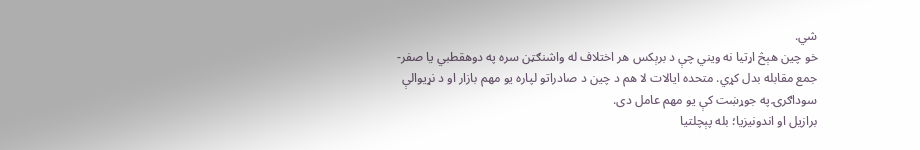شي.
خو چین هېڅ اړتیا نه ویني چې د برېکس هر اختلاف له واشنګټن سره په دوهقطبي یا صفر-جمع مقابله بدل کړي. متحده ایالات لا هم د چین د صادراتو لپاره یو مهم بازار او د نړیوالې سوداګرۍ په جوړښت کې یو مهم عامل دی.
برازیل او اندونیزیا؛ بله پېچلتیا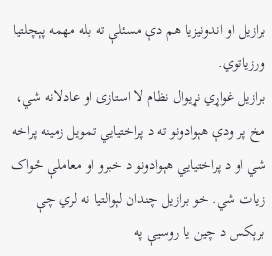برازیل او اندونیزیا هم دې مسئلې ته بله مهمه پېچلتیا ورزیاتوي.
برازیل غواړي نړیوال نظام لا استازی او عادلانه شي، مخ پر ودې هېوادونو ته د پراختیايي تمویل زمینه پراخه شي او د پراختیايي هېوادونو د خبرو او معاملې ځواک زیات شي. خو برازیل چندان لېوالتیا نه لري چې برېکس د چین یا روسیې په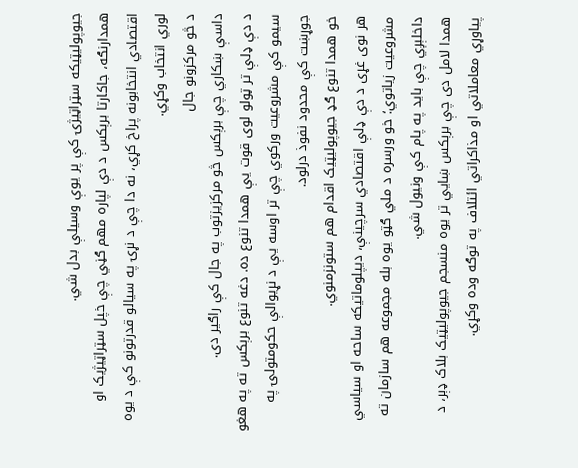جیوپولیټیکه سټراټيژۍ کې پر یوې وسیلې بدل شي.
همدارنګه، جاکارتا برېکس د دې لپاره مهم ګڼي چې خپل سټراټيژیک او اقتصادي انتخابونه پراخ کړي، نه دا چې د نړۍ په سیالو قدرتونو کې د یوه لوري انتخاب وکړي.
د څو مرکزونو جال
داسې ښکاري چې برېکس څو مرکزیزتوب په جال کې راګیر دی.
د دې ډلې تر ټولو لوی قوت یې همدا تنوع ده. دغه تنوع برېکس ته په هغو سیمو کې مشروعیت ورکوي چې تر اوسه یې د نړیوالې حکومتولۍ په جوړښت کې محدود نفوذ درلود.
خو همدا تنوع ګډ جیوپولیټیک اقدام هم ستونزمنوي.
هر نوی غړی د دې ډلې اقتصادي سرچینې، دیپلوماتیکه ساحه او سیاسي مشروعیت زیاتوي؛ خو ورسره د ملي ګټو یوه بله مجموعه هم سازمان ته داخلېږي چې باید په پام کې ونیول شي.
همدا لامل دی چې برېکس ښايي تر یوه منسجم جیوپولیټیک بلاک ډېر، د پیاوړي معاملاتي او مذاکراتي ائتلاف په توګه وده وکړي.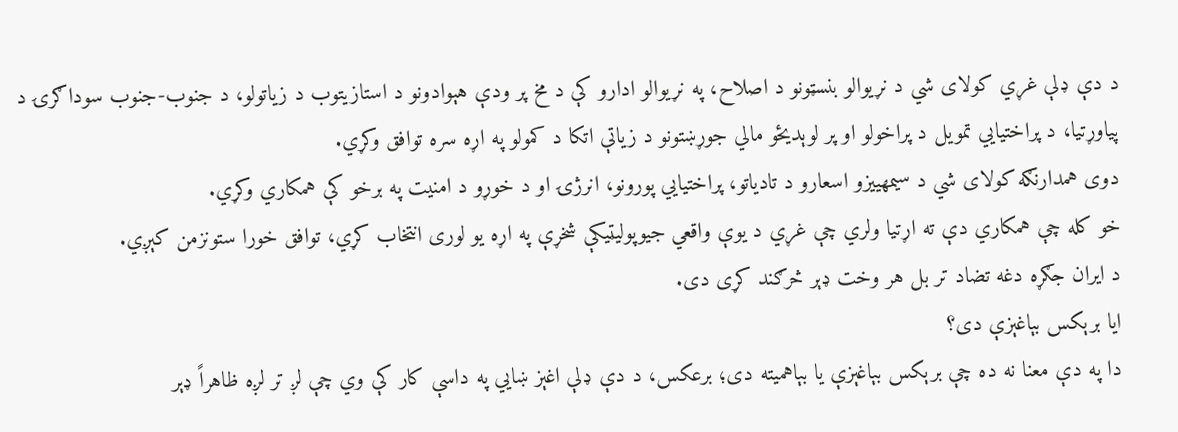د دې ډلې غړي کولای شي د نړیوالو بنسټونو د اصلاح، په نړیوالو ادارو کې د مخ پر ودې هېوادونو د استازیتوب د زیاتولو، د جنوب-جنوب سوداګرۍ د پیاوړتیا، د پراختیايي تمویل د پراخولو او پر لوېدیځو مالي جوړښتونو د زیاتې اتکا د کمولو په اړه سره توافق وکړي.
دوی همدارنګه کولای شي د سیمهییزو اسعارو د تادیاتو، پراختیايي پورونو، انرژۍ او د خوړو د امنیت په برخو کې همکاري وکړي.
خو کله چې همکاري دې ته اړتیا ولري چې غړي د یوې واقعي جیوپولیټیکې شخړې په اړه یو لوری انتخاب کړي، توافق خورا ستونزمن کېږي.
د ایران جګړه دغه تضاد تر بل هر وخت ډېر څرګند کړی دی.
ایا برېکس بېاغېزې دی؟
دا په دې معنا نه ده چې برېکس بېاغېزې یا بېاهمیته دی؛ برعکس، د دې ډلې اغېز ښايي په داسې کار کې وي چې لږ تر لږه ظاهراً ډېر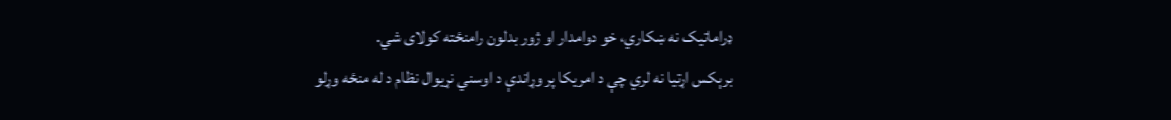ډراماتیک نه ښکاري، خو دوامدار او ژور بدلون رامنځته کولای شي.
برېکس اړتیا نه لري چې د امریکا پر وړاندې د اوسني نړیوال نظام د له منځه وړلو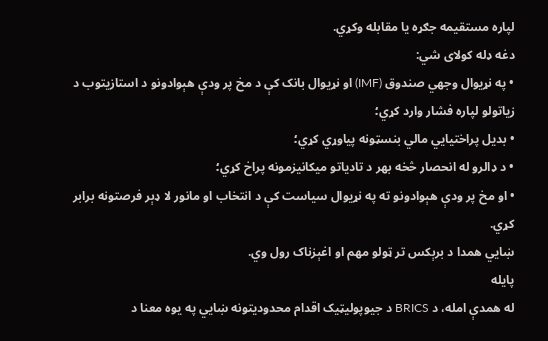لپاره مستقیمه جګړه یا مقابله وکړي.
دغه ډله کولای شي:
• په نړیوال وجهي صندوق (IMF) او نړیوال بانک کې د مخ پر ودې هېوادونو د استازیتوب د زیاتولو لپاره فشار وارد کړي؛
• بدیل پراختیايي مالي بنسټونه پیاوړي کړي؛
• د ډالرو له انحصار څخه بهر د تادیاتو میکانیزمونه پراخ کړي؛
• او مخ پر ودې هېوادونو ته په نړیوال سیاست کې د انتخاب او مانور لا ډېر فرصتونه برابر کړي.
ښايي همدا د برېکس تر ټولو مهم او اغېزناک رول وي.
پایله
له همدې امله، د BRICS د جیوپولیټیک اقدام محدودیتونه ښايي په یوه معنا د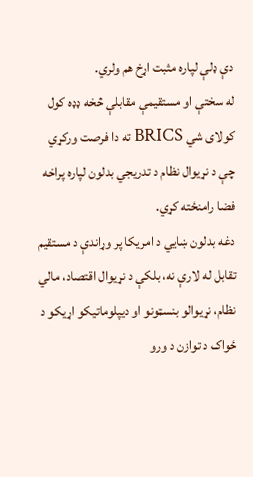دې ډلې لپاره مثبت اړخ هم ولري.
له سختې او مستقیمې مقابلې څخه ډډه کول کولای شي BRICS ته دا فرصت ورکړي چې د نړیوال نظام د تدریجي بدلون لپاره پراخه فضا رامنځته کړي.
دغه بدلون ښايي د امریکا پر وړاندې د مستقیم تقابل له لارې نه، بلکې د نړیوال اقتصاد، مالي نظام، نړیوالو بنسټونو او دیپلوماتیکو اړیکو د ځواک د توازن د ورو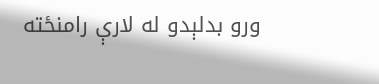ورو بدلېدو له لارې رامنځته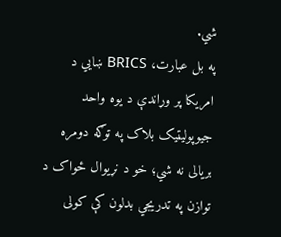شي.
په بل عبارت، BRICS ښايي د امریکا پر وړاندې د یوه واحد جیوپولیټیک بلاک په توګه دومره بریالی نه شي؛ خو د نړیوال ځواک د توازن په تدریجي بدلون کې کولی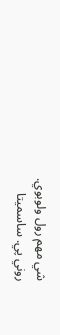شي مهم رول ولوبوي.
روني پي. ساسمیتا